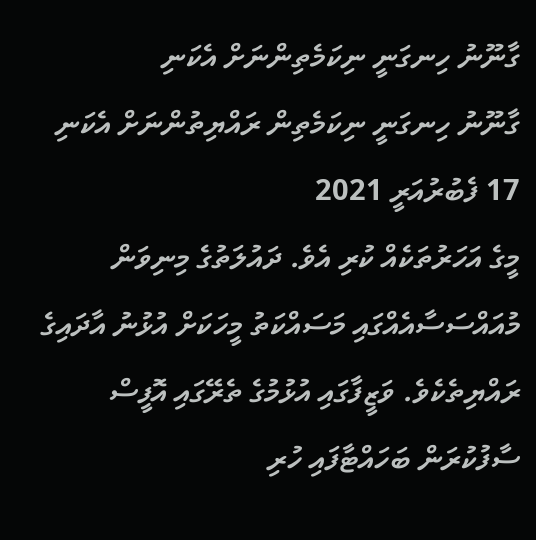ގާނޫނު ހިނގަނީ ނިކަމެތިންނަށް އެކަނި
ގާނޫނު ހިނގަނީ ނިކަމެތިން ރައްޔިތުންނަށް އެކަނި
17 ފެބުރުއަރީ 2021
މީގެ އަހަރުތަކެއް ކުރި އެވެ. ދައުލަތުގެ މިނިވަން މުއައްސަސާއެއްގައި މަސައްކަތު މީހަކަށް އުޅުނު އާދައިގެ ރައްޔިތެކެވެ. ވަޒީފާގައި އުޅުމުގެ ތެރޭގައި އޮފީސް ސާފުކުރަން ބަހައްޓާފައި ހުރި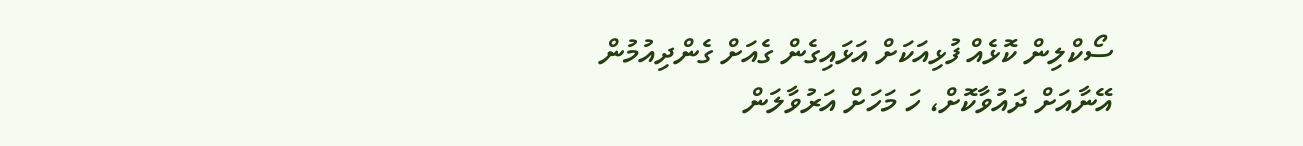ސޯކްލިން ކޮޅެއް ފުޅިއަކަށް އަޅައިގެން ގެއަށް ގެންދިއުމުން އޭނާއަށް ދައުވާކޮށް، ހަ މަހަށް އަރުވާލަން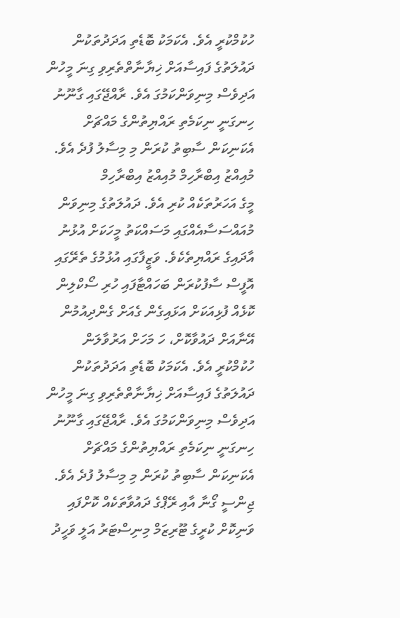ހުކުމްކުރީ އެވެ. އެކަމަކު ބޮޑެތި އަދަދުތަކުން ދައުލަތުގެ ފައިސާއަށް ޚިޔާނާތްތެރިވި ގިނަ މީހުން އަދިވެސް މިނިވަންކަމުގަ އެވެ. ރާއްޖޭގައި ގާނޫނު ހިނގަނީ ނިކަމެތި ރައްޔިތުންގެ މައްޗަށް އެކަނިކަން ސާބިތު ކުރަން މި މިސާލު ފުދެ އެވެ.
މުއިއްޒު އިބްރާހިމް މުއިއްޒު އިބްރާހިމް
މީގެ އަހަރުތަކެއް ކުރި އެވެ. ދައުލަތުގެ މިނިވަން މުއައްސަސާއެއްގައި މަސައްކަތު މީހަކަށް އުޅުނު އާދައިގެ ރައްޔިތެކެވެ. ވަޒީފާގައި އުޅުމުގެ ތެރޭގައި އޮފީސް ސާފުކުރަން ބަހައްޓާފައި ހުރި ސޯކްލިން ކޮޅެއް ފުޅިއަކަށް އަޅައިގެން ގެއަށް ގެންދިއުމުން އޭނާއަށް ދައުވާކޮށް، ހަ މަހަށް އަރުވާލަން ހުކުމްކުރީ އެވެ. އެކަމަކު ބޮޑެތި އަދަދުތަކުން ދައުލަތުގެ ފައިސާއަށް ޚިޔާނާތްތެރިވި ގިނަ މީހުން އަދިވެސް މިނިވަންކަމުގަ އެވެ. ރާއްޖޭގައި ގާނޫނު ހިނގަނީ ނިކަމެތި ރައްޔިތުންގެ މައްޗަށް އެކަނިކަން ސާބިތު ކުރަން މި މިސާލު ފުދެ އެވެ.
ޖިންސީ ގޯނާ އާއި ރޭޕްގެ ދައުވާތަކެއް ކޮށްފައި ވަނިކޮށް ކުރީގެ ޓޫރިޒަމް މިނިސްޓަރު އަލީ ވަހީދު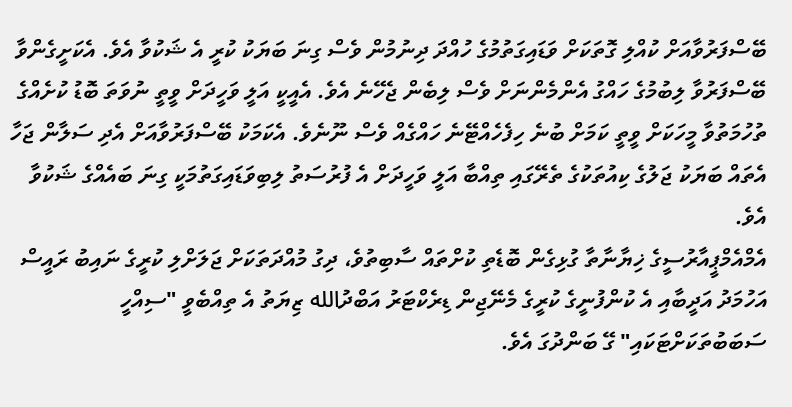ބޭސްފަރުވާއަށް ކުއްލި ގޮތަކަށް ވަޑައިގަތުމުގެ ހުއްދަ ދިނުމުން ވެސް ގިނަ ބަޔަކު ކުރީ އެ ޝަކުވާ އެވެ. އެކަށީގެންވާ ބޭސްފަރުވާ ލިބުމުގެ ހައްގު އެންމެންނަށް ވެސް ލިބެން ޖެހޭނެ އެވެ. އެއީކީ އަލީ ވަހީދަށް ވީތީ ނުވަތަ ބޮޑު ކުށެއްގެ ތުހުމަތުވާ މީހަކަށް ވީތީ ކަމަށް ބުނެ ހިފެހެއްޓޭނެ ހައްގެއް ވެސް ނޫނެވެ. އެކަމަކު ބޭސްފަރުވާއަށް އެދި ސަލާން ޖަހާ އެތައް ބަޔަކު ޖަލުގެ ކިއުތަކުގެ ތެރޭގައި ތިއްބާ އަލީ ވަހީދަށް އެ ފުރުސަތު ލިބިވަޑައިގަތުމަކީ ގިނަ ބައެއްގެ ޝަކުވާ އެވެ.
އެމްއެމްޕީއާރުސީގެ ޚިޔާނާތާ ގުޅިގެން ބޮޑެތި ކުށްތައް ސާބިތުވެ، ދިގު މުއްދަތަކަށް ޖަލަށްލި ކުރީގެ ނައިބު ރައީސް އަހުމަދު އަދީބާއި އެ ކުންފުނީގެ ކުރީގެ މެނޭޖިން ޑިރެކްޓަރު އަބްދުالله ޒިޔަތު އެ ތިއްބެވީ "ސިއްހީ ސަބަބުތަކަށްޓަކައި" ގޭ ބަންދުގަ އެވެ.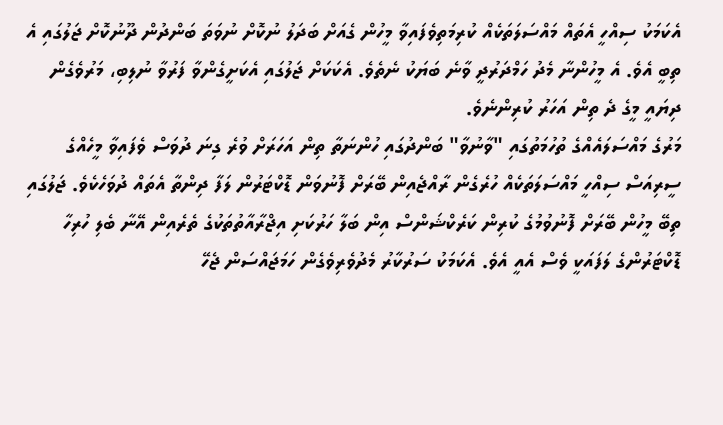އެކަމަކު ސިއްހީ އެތައް މައްސަލަތަކެއް ކުރިމަތިވެފައިވާ މީހުން ގެއަށް ބަދަލު ނުކޮށް ނުވަތަ ބަންދުން ދޫނުކޮށް ޖަލުގައި އެ ތިބީ އެވެ. އެ މީހުންނާ މެދު ހަމްދަރުދީ ވާނެ ބަޔަކު ނެތެވެ. އެކަކަށް ޖަލުގައި އެކަށީގެންވާ ފަރުވާ ނުލިބި، މަރުވެގެން ދިޔައީ މީގެ ދެ ތިން އަހަރު ކުރިންނެވެ.
މަރުގެ މައްސަލައެއްގެ ތުހުމަތުގައި "ވާނުވާ" ބަންދުގައި ހުންނަތާ ތިން އަހަރަށް ވުރެ ގިނަ ދުވަސް ވެފައިވާ މީހެއްގެ ސީރިއަސް ސިއްހީ މައްސަލަތަކެއް ހުރެގެން ރާއްޖެއިން ބޭރަށް ފޮނުވަން ޑޮކްޓަރުން ލަފާ ދިންތާ އެތައް ދުވަހެކެވެ. ޖަލުގައި ތިބޭ މީހުން ބޭރަށް ފޮނުވުމުގެ ކުރިން ކަރެކްޝަންސް އިން ބަލާ ހަރުކަށި އިޖްރާއާތުތަކުގެ ތެރެއިން އޭނާ ބެލި ހުރިހާ ޑޮކްޓަރުންގެ ލަފައަކީ ވެސް އެއީ އެވެ. އެކަމަކު ސަރުކާރު މެދުވެރިވެގެން ހަމަޖައްސަން ޖެހޭ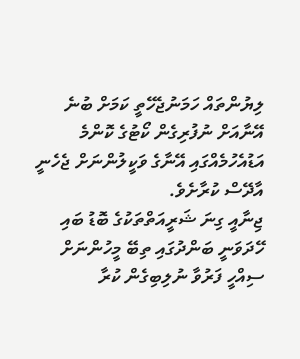ލިޔުންތައް ހަމަނުޖެހޭތީ ކަމަށް ބުނެ އޭނާއަށް ނުފުރިގެން ކޯޓުގެ ކޮންމެ އަޑުއެހުމެއްގައި އޭނާގެ ވަކީލުންނަށް ޖެހެނީ އާދޭސް ކުރާށެވެ.
ޖިނާއީ ގިނަ ޝަރީއަތްތަކުގެ ބޮޑު ބައި ހޭދަވަނީ ބަންދުގައި ތިބޭ މީހުންނަށް ސިއްހީ ފަރުވާ ނުލިބިގެން ކުރާ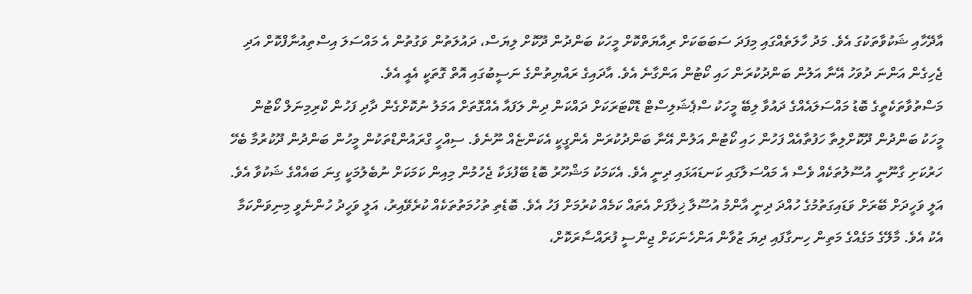އާދޭހާއި ޝަކުވާތަކުގަ އެވެ. މަދު ހާލަތެއްގައި މިފަދަ ސަބަބަކަށް ރިއާޔަތްކޮށް މީހަކު ބަންދުން ދޫކޮށް ލިޔަސް، ދައުލަތުން ވަގުތުން އެ މައްސަލަ އިސްތިއުނާފްކޮށް އަދި ޖެހިގެން އަންނަ ދުވަހު އޭނާ އަލުން ބަންދުކުރަން ހައި ކޯޓުން އަންގާނެ އެވެ. އާދައިގެ ރައްޔިތުންގެ ނަސީބުގައި އޮތް ގޮތަކީ އެއީ އެވެ.
މަސްތުވާތަކެތީގެ ބޮޑު މައްސަލައެއްގެ ދައުވާ ލިބޭ މީހަކު ސްޕެޝަލިސްޓް ޑޮކްޓަރަކަށް ދައްކަން ދިން ލަފައާ އެއްގޮތަށް އަމަލު ނުކޮށްގެން ދާދި ފަހުން ކްރިމިނަލް ކޯޓުން މީހަކު ބަންދުން ދޫކޮށްލިތާ ހަފުތާއެއް ފަހުން ހައި ކޯޓުން އަލުން އޭނާ ބަންދުކުރަން އެންގީކީ އެކަންޏެއް ނޫނެވެ. ސިއްހީ ގްރައުންޑްތަކުން މީހުން ބަންދުން ދޫކުރުމާ ބެހޭ ހަރުކަށި ގާނޫނީ އުސޫލުތަކެއް ވެސް އެ މައްސަލާގައި ކަނޑައަޅައި ދިނީ އެވެ. އެކަމަކު މަޝްހޫރު ބޮޑު ބޭފުޅަކާ ޖެހުމުން މިއިން ކަމަކަށް ނުބެލުމަކީ ގިނަ ބައެއްގެ ޝަކުވާ އެވެ.
އަލީ ވަހީދަށް ބޭރަށް ވަޑައިގަތުމުގެ ހުއްދަ ދިނީ އާންމު އުސޫލާ ޚިލާފަށް އެތައް ކަމެއް ކުރުމަށް ފަހު އެވެ. ބޮޑެތި ތުހުމަތުތަކެއް ކުރެވޭއިރު، އަލީ ވަހީދު ހުންނެވީ މިނިވަންކަމާ އެކު އެވެ. މާލޭގެ މަގެއްގެ މަތިން ހިނގާފައި ދިޔަ ޒުވާން އަންހެނަކަށް ޖިންސީ ފުރައްސާރަކޮށް،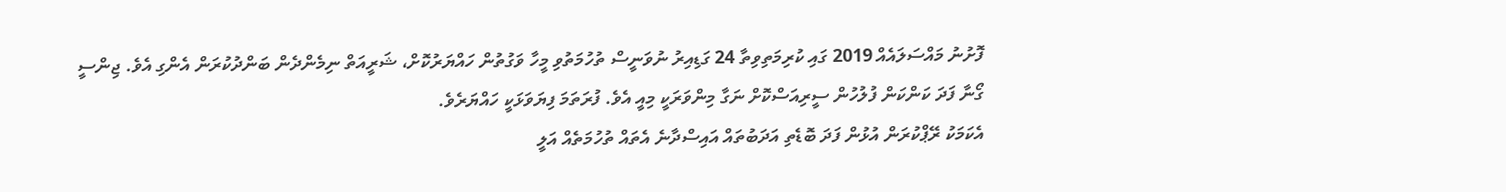ފޮށުނު މައްސަލައެއް 2019 ގައި ކުރިމަތިވިތާ 24 ގަޑިއިރު ނުވަނީސް ތުހުމަތުވި މީހާ ވަގުތުން ހައްޔަރުކޮށް، ޝަރީއަތް ނިމެންދެން ބަންދުކުރަން އެންގި އެވެ. ޖިންސީ ގޯނާ ފަދަ ކަންކަން ފުލުހުން ސީރިއަސްކޮށް ނަގާ މިންވަރަކީ މިއީ އެވެ. ފުރަތަމަ ފިޔަވަޅަކީ ހައްޔަރެވެ.
އެކަމަކު ރޭޕްކުރަން އުޅުން ފަދަ ބޮޑެތި އަދަބުތައް އައިސްދާނެ އެތައް ތުހުމަތެއް އަލީ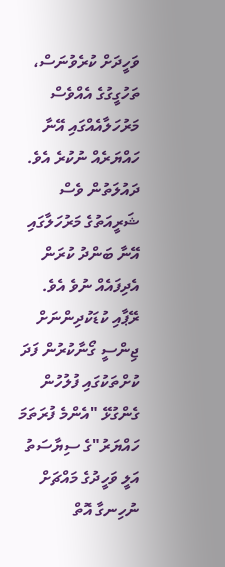ވަހީދަށް ކުރެވުނަސް، ތަހުގީގުގެ އެއްވެސް މަރުހަލާއެއްގައި އޭނާ ހައްޔަރެއް ނުކުރެ އެވެ. ދައުލަތުން ވެސް ޝަރީއަތުގެ މަރުހަލާގައި އޭނާ ބަންދު ކުރަން އެދިފައެއް ނުވެ އެވެ. ރޭޕާއި ކުޑަކުދިންނަށް ޖިންސީ ގޯނާކުރުން ފަދަ ކުށްތަކުގައި ފުލުހުން ގެންގުޅޭ "އެންމެ ފުރަތަމަ ހައްޔަރު"ގެ ސިޔާސަތު އަލީ ވަހީދުގެ މައްޗަށް ނުހިނގާ އޮތް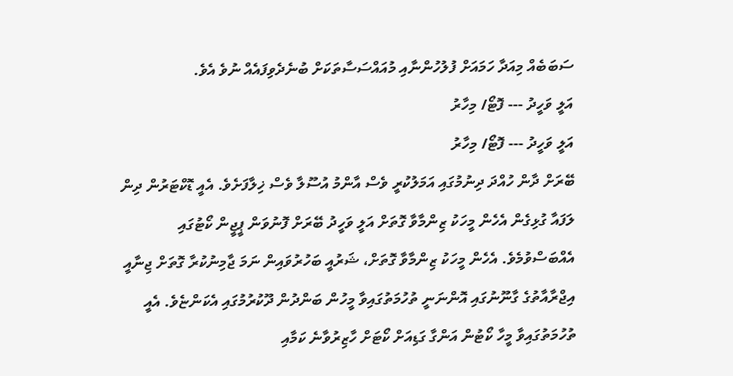ސަބަބެއް މިއަދާ ހަމައަށް ފުލުހުންނާއި މުއައްސަސާތަކަށް ބުނެދެވިފައެއް ނުވެ އެވެ.
އަލީ ވަހީދު --- ފޮޓޯ/ މިހާރު
އަލީ ވަހީދު --- ފޮޓޯ/ މިހާރު
ބޭރަށް ދާން ހުއްދަ ދިނުމުގައި އަމަލުކުރީ ވެސް އާންމު އުސޫލާ ވެސް ޚިލާފަށެވެ. އެއީ ޑޮކްޓަރުން ދިން ލަފައާ ގުޅިގެން އެހެން މީހަކު ޒިންމާވާ ގޮތަށް އަލީ ވަހީދު ބޭރަށް ފޮނުވަން ޕީޖީން ކޯޓުގައި އެއްބަސްވުމެވެ. އެހެން މީހަކު ޒިންމާވާ ގޮތަށް، ޝަރުއީ ބަހުރުވައިން ނަމަ ޖާމިނުކުރާ ގޮތަށް ޖިނާއީ އިޖްރާއާތުގެ ގާނޫނުގައި އޮންނަނީ ތުހުމަތުގައިވާ މީހުން ބަންދުން ދޫކުރުމުގައި އެކަންޏެވެ. އެއީ ތުހުމަތުގައިވާ މީހާ ކޯޓުން އަންގާ ގަޑިއަށް ކޯޓަށް ހާޒިރުވާނެ ކަމާއި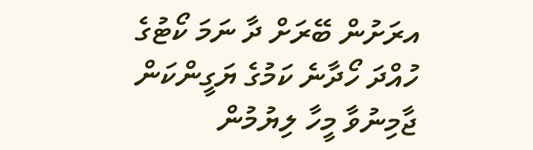އރަށުން ބޭރަށް ދާ ނަމަ ކޯޓުގެ ހުއްދަ ހޯދާނެ ކަމުގެ ޔަގީންކަން ޖާމިނުވާ މީހާ ލިޔުމުން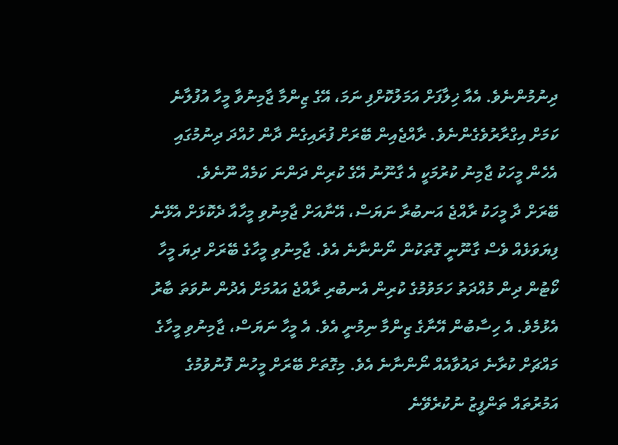ދިނުމުންނެވެ. އެއާ ޚިލާފަށް އަމަލުކޮށްފި ނަމަ، އޭގެ ޒިންމާ ޖާމިނުވާ މީހާ އުފުލާނެ ކަމަށް އިގްރާރުވެގެންނެވެ. ރާއްޖެއިން ބޭރަށް ފުރައިގެން ދާން ހުއްދަ ދިނުމުގައި އެހެން މީހަކު ޖާމިނު ކުރުމަކީ އެ ގާނޫނު އޭގެ ކުރިން ދަންނަ ކަމެއް ނޫނެވެ.
ބޭރަށް ދާ މީހަކު ރާއްޖެ އަނބުރާ ނަޔަސް، އޭނާއަށް ޖާމިނުވި މީހާއާ ދެކޮޅަށް އެޅޭނެ ފިޔަވަޅެއް ވެސް ގާނޫނީ ގޮތަކުން ނޯންނާނެ އެވެ. ޖާމިނުވި މީހާގެ ބޭރަށް ދިޔަ މީހާ ކޯޓުން ދިން މުއްދަތު ހަމަވުމުގެ ކުރިން އެނބުރި ރާއްޖެ އައުމަށް އެދުން ނުވަތަ ބާރު އެޅުމެވެ. އެ ހިސާބުން އޭނާގެ ޒިންމާ ނިމުނީ އެވެ. އެ މީހާ ނަޔަސް، ޖާމިނުވި މީހާގެ މައްޗަށް ކުރާނެ ދައުވާއެއް ނޯންނާނެ އެވެ. މިގޮތަށް ބޭރަށް މީހުން ފޮނުވުމުގެ އަމުރުތައް ތަންފީޒު ނުކުރެވޭނެ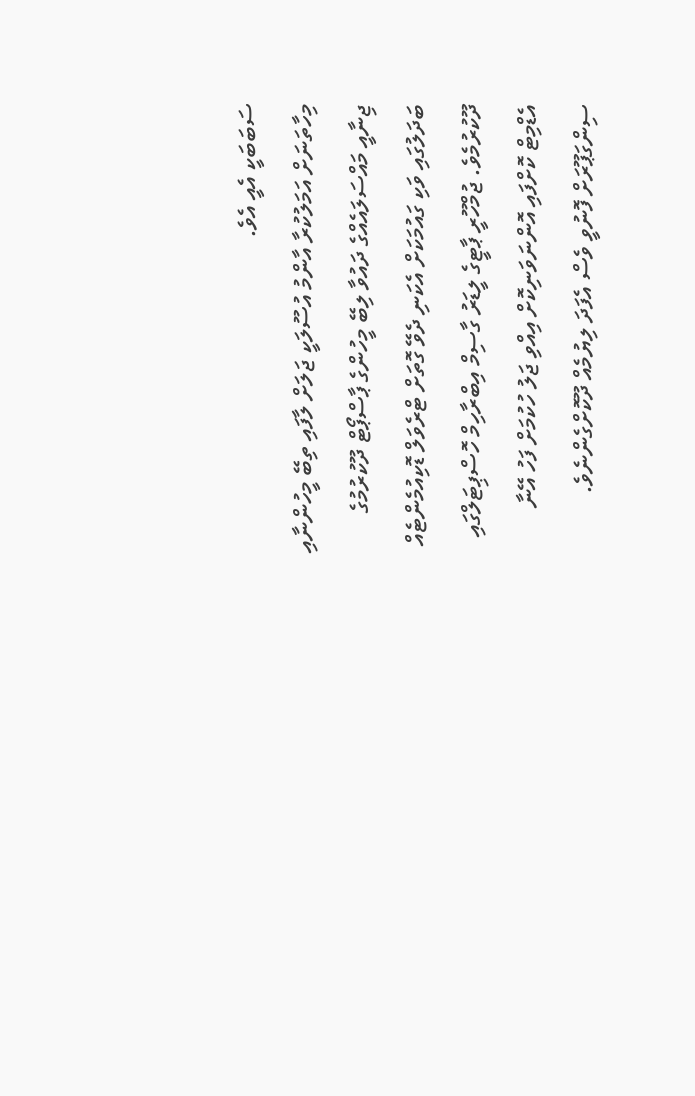ސަބަބަކީ އެއީ އެވެ.
މިހާތަނަށް އަމަލުކުރާ އާންމު އުސޫލަކީ ޖަލަށް ލާފައި ތިބޭ މީހުންނާއި ޖިނާއީ މައްސަލައެއްގެ ދައުވާ ލިބޭ މީހުންގެ ޕާސްޕޯޓް ދޫކުރުމުގެ ބަދަލުގައި ވަކި ގައުމަކަށް އެކަނި ދެވޭ ގޮތަށް ޓްރެވަލް ޑޮކިއުމެންޓެއް ދޫކުރުމެވެ. ޖުމްހޫރީ ޕާޓީގެ ލީޑަރު ގާސިމް އިބްރާހިމް ހޮސްޕިޓަލްގައި އެޑްމިޓް ކޮށްފައި އޮންނަވަނިކޮށް އިއްވި ޖަލު ހުކުމަށް ފަހު އޭނާ ސިންގަޕޫރަށް ފޮނުވީ ވެސް އެފަދަ ލިޔުމެއް ދޫކޮށްގެންނެވެ.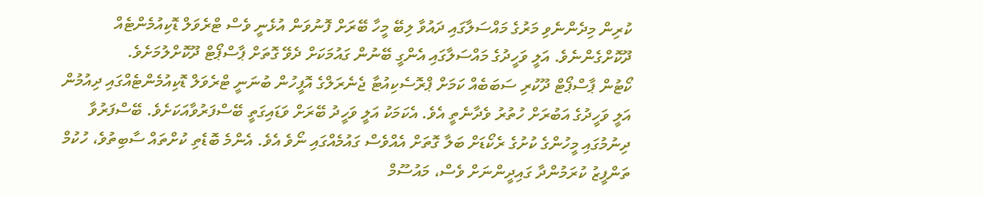ކުރިން މިދެންނެވި މަރުގެ މައްސަލާގައި ދައުވާ ލިބޭ މީހާ ބޭރަށް ފޮނުވަން އުޅެނީ ވެސް ޓްރެވަލް ޑޮކިއުމެންޓެއް ދޫކޮށްގެންނެވެ. އަލީ ވަހީދުގެ މައްސަލާގައި އެންގީ ބޭނުން ގައުމަކަށް ދެވޭ ގޮތަށް ޕާސްޕޯޓް ދޫކޮށްލުމަށެވެ.
ކޯޓުން ޕާސްޕޯޓް ދޫކުރި ސަބަބެއް ކަމަށް ޕްރޮސެކިއުޓާ ޖެނެރަލްގެ އޮފީހުން ބުނަނީ ޓްރެވަލް ޑޮކިއުމެންޓެއްގައި ދިއުމުން އަލީ ވަހީދުގެ އަބުރަށް ހުތުރު ވެދާނެތީ އެވެ. އެކަމަކު އަލީ ވަހީދު ބޭރަށް ވަޑައިގަތީ ބޭސްފަރުވާއަކަށެވެ. ބޭސްފަރުވާ ދިނުމުގައި މީހުންގެ ކުށުގެ ރެކޯޑަށް ބަލާ ގޮތަށް އެއްވެސް ގައުމެއްގައި ނޯވެ އެވެ. އެންމެ ބޮޑެތި ކުށްތައް ސާބިތުވެ، ހުކުމް ތަންފީޒު ކުރަމުންދާ ގައިދީންނަށް ވެސް، މައުސޫމް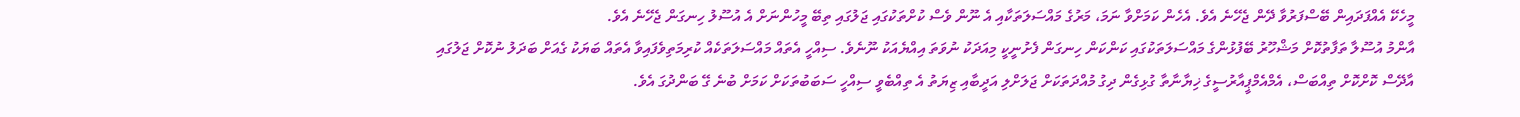މީހެކޭ އެއްފަދައިން ބޭސްފަރުވާ ދޭން ޖެހޭނެ އެވެ. އެހެން ކަމަށްވާ ނަމަ، މަރުގެ މައްސަލަތަކާއި އެ ނޫން ވެސް ކުށްތަކުގައި ޖަލުގައި ތިބޭ މީހުންނަށް އެ އުސޫލު ހިނގަން ޖެހޭނެ އެވެ.
އާންމު އުސޫލާ ތަފާތުކޮށް މަޝްހޫރު ބޭފުޅުންގެ މައްސަލަތަކުގައި ކަންކަން ހިނގަން ފެށުނީކީ މިއަދަކު ނުވަތަ އިއްޔެއަކު ނޫނެވެ. ސިއްހީ އެތައް މައްސަލަތަކެއް ކުރިމަތިވެފައިވާ އެތައް ބަޔަކު ގެއަށް ބަދަލު ނުކޮށް ޖަލުގައި އާދޭސް ކޮށްކޮށް ތިއްބަސް، އެމްއެމްޕީއާރުސީގެ ޚިޔާނާތާ ގުޅިގެން ދިގު މުއްދަތަކަށް ޖަލަށްލި އަދީބާއި ޒިޔަތު އެ ތިއްބެވީ ސިއްހީ ސަބަބުތަކަށް ކަމަށް ބުނެ ގޭ ބަންދުގަ އެވެ.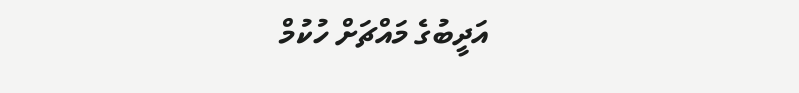އަދީބުގެ މައްޗަށް ހުކުމް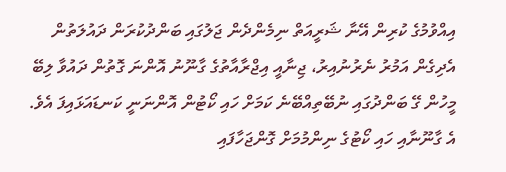އިއްވުމުގެ ކުރިން އޭނާ ޝަރީއަތް ނިމެންދެން ޖަލުގައި ބަންދުކުރަން ދައުލަތުން އެދިގެން އަމުރު ނެރުނުއިރު، ޖިނާއީ އިޖްރާއާތުގެ ގާނޫނު އޮންނަ ގޮތުން ދައުވާ ލިބޭ މީހުން ގޭ ބަންދުގައި ނުބޭތިއްބޭނެ ކަމަށް ހައި ކޯޓުން އޮންނަނީ ކަނޑައަޅައިފަ އެވެ. އެ ގާނޫނާއި ހައި ކޯޓުގެ ނިންމުމަށް ގޮންޖަހާފައި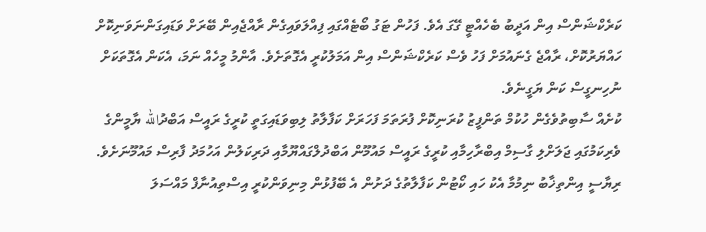ކަރެކްޝަންސް އިން އަދީބު ބެހެއްޓީ ގޭގަ އެވެ. ފަހުން ޓަގު ބޯޓެއްގައި ފިއްލަވައިގެން ރާއްޖެއިން ބޭރަށް ވަޑައިގަންނަވަނިކޮށް ހައްޔަރުކޮށް، ރާއްޖެ ގެނައުމަށް ފަހު ވެސް ކަރެކްޝަންސް އިން އަމަލުކުރީ އެގޮތަށެވެ. އާންމު މީހެއް ނަމަ، އެކަން އެގޮތަކަށް ނުހިނގީސް ކަން ޔަގީނެވެ.
ކުށެއް ސާބިތުވެގެން ހުކުމް ތަންފީޒު ކުރަނިކޮށް ފުރަތަމަ ފަހަރަށް ކަފާލާތު ލިބިވަޑައިގަތީ ކުރީގެ ރައީސް އަބްދުالله ޔާމީންގެ ވެރިކަމުގައި ޖަލަށްލި ގާސިމް އިބްރާހިމާއި ކުރީގެ ރައީސް މައުމޫން އަބްދުލްގައްޔޫމާއި ދަރިކަލުން އަހުމަދު ފާރިސް މައުމޫނަށެވެ. ރިޔާސީ އިންތިޚާބު ނިމުމާ އެކު ހައި ކޯޓުން ކަފާލާތުގެ ދަށުން އެ ބޭފުޅުން މިނިވަންކުރީ އިސްތިއުނާފް މައްސަލަ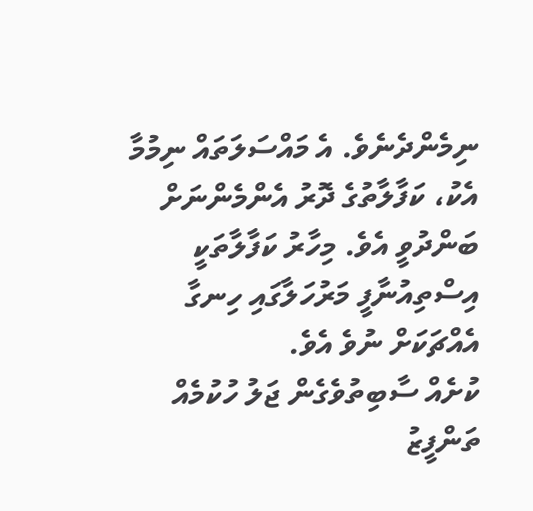ނިމެންދެނެވެ. އެ މައްސަލަތައް ނިމުމާ އެކު، ކަފާލާތުގެ ދޮރު އެންމެންނަށް ބަންދުވީ އެވެ. މިހާރު ކަފާލާތަކީ އިސްތިއުނާފީ މަރުހަލާގައި ހިނގާ އެއްޗަކަށް ނުވެ އެވެ.
ކުށެއް ސާބިތުވެގެން ޖަލު ހުކުމެއް ތަންފީޒު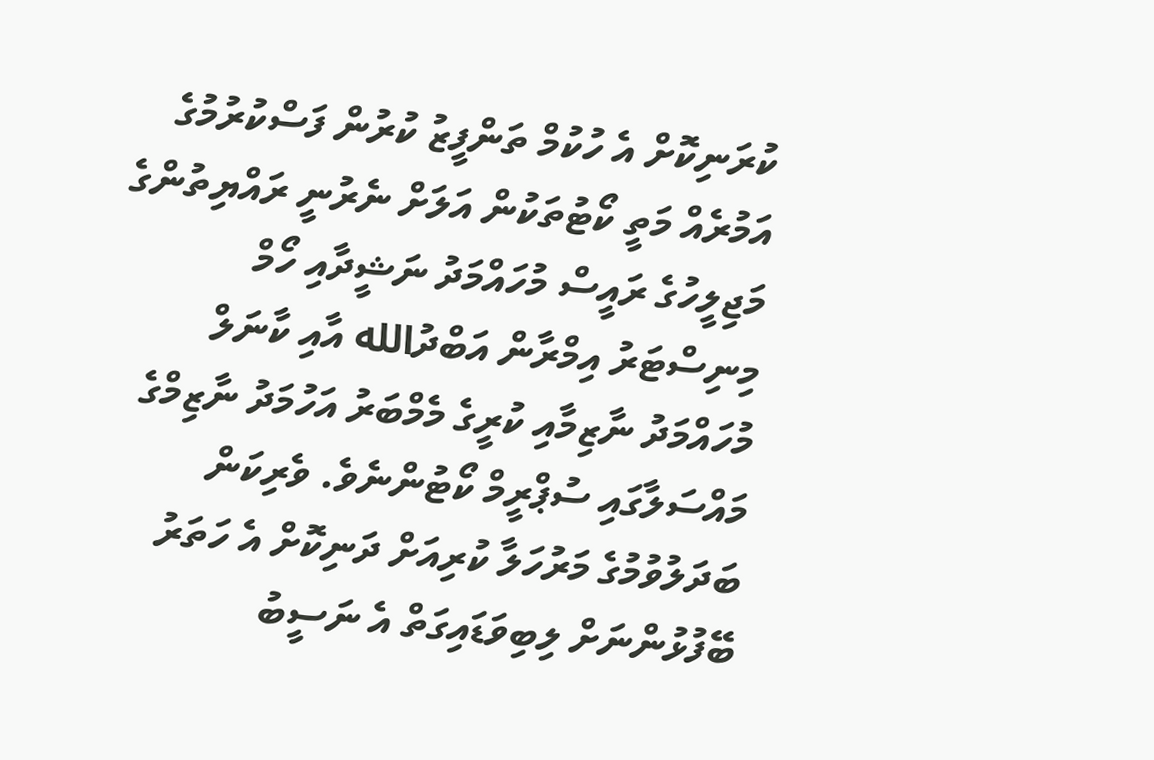ކުރަނިކޮށް އެ ހުކުމް ތަންފީޒު ކުރުން ފަސްކުރުމުގެ އަމުރެއް މަތީ ކޯޓުތަކުން އަލަށް ނެރުނީ ރައްޔިތުންގެ މަޖިލީހުގެ ރައީސް މުހައްމަދު ނަޝީދާއި ހޯމް މިނިސްޓަރު އިމްރާން އަބްދުالله އާއި ކާނަލް މުހައްމަދު ނާޒިމާއި ކުރީގެ މެމްބަރު އަހުމަދު ނާޒިމްގެ މައްސަލާގައި ސުޕްރީމް ކޯޓުންނެވެ. ވެރިކަން ބަދަލުވުމުގެ މަރުހަލާ ކުރިއަށް ދަނިކޮށް އެ ހަތަރު ބޭފުޅުންނަށް ލިބިވަޑައިގަތް އެ ނަސީބު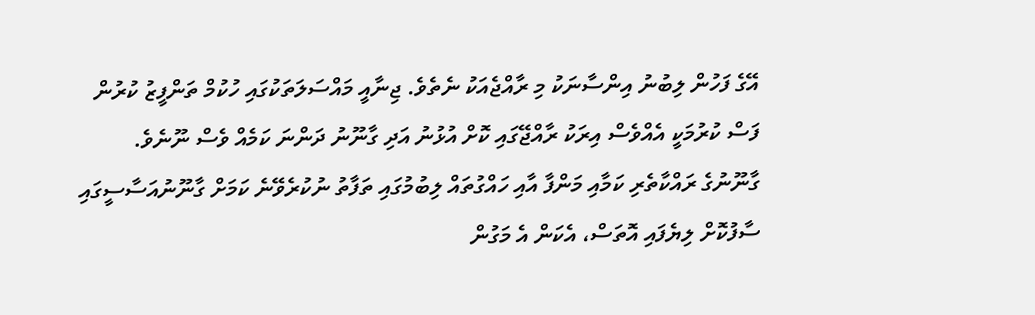އޭގެ ފަހުން ލިބުނު އިންސާނަކު މި ރާއްޖެއަކު ނެތެވެ. ޖިނާއީ މައްސަލަތަކުގައި ހުކުމް ތަންފީޒު ކުރުން ފަސް ކުރުމަކީ އެއްވެސް އިރަކު ރާއްޖޭގައި ކޮށް އުޅުނު އަދި ގާނޫނު ދަންނަ ކަމެއް ވެސް ނޫނެވެ.
ގާނޫނުގެ ރައްކާތެރި ކަމާއި މަންފާ އާއި ހައްގުތައް ލިބުމުގައި ތަފާތު ނުކުރެވޭނެ ކަމަށް ގާނޫނުއަސާސީގައި ސާފުކޮށް ލިޔެފައި އޮތަސް، އެކަން އެ މަގުން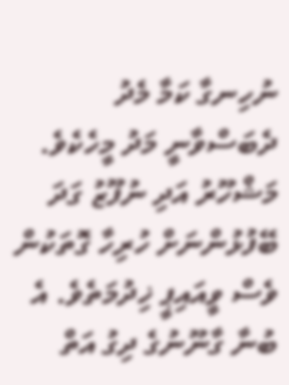ނުހިނގާ ކަމާ މެދު ދެބަސްވާނީ މަދު މީހެކެވެ. މަޝްހޫރު އަދި ނުފޫޒު ގަދަ ބޭފުޅުންނަށް ހުރިހާ ގޮތަކުން ވެސް ވީއައިޕީ ޚިދުމަތެވެ. އެ ބުނާ ގާނޫނުގެ ދިގު އަތް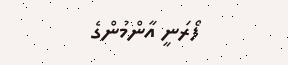ފޯރަނީ އާންމުންގެ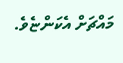މައްޗަށް އެކަންޏެވެ.